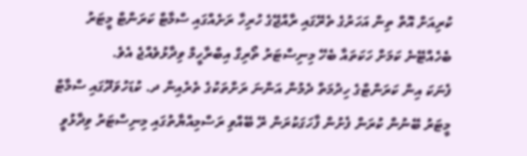ކުރިއަށް އޮތް ތިން އަހަރުގެ ތެރޭގައި ރާއްޖޭގެ ހުރިހާ ރަށެއްގައި ސްމާޓް ކަރަންޓް މީޓަރު ބެހެއްޓޭނެ ކަމަށް ހަކަތައާ ބެހޭ މިނިސްޓަރު ތޯރިގް އިބްރާހީމް ވިދާޅުވެއްޖެ އެވެ.
ފެނަކަ އިން ކަރަންޓްގެ ހިދުމަތް ދެމުން އަންނަ ރަށްތަކުގެ ތެރެއިން ދ. ކުޑަހުވަދޫގައި ސްމާޓް މީޓަރު ބޭނުން ކުރަން ފެށުން ފާހަގަކުރަން ރޭ ބޭއްވި ރަސްމިއްޔާތުގައި މިނިސްޓަރު ވިދާޅުވީ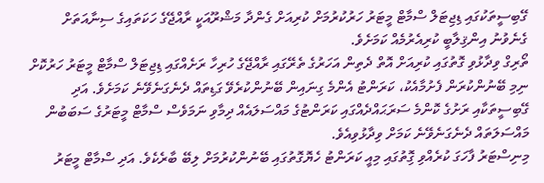ގޭބިސީތަކުގައި ޑިޖިޓަލް ސްމާޓް މީޓަރު ހަރުކުރުމަށް ކުރިއަށް ގެންދާ މަޝްރޫއަކީ ރާއްޖޭގެ ހަކަތައިގެ ސިނާއަތަށް ގެނެވުނު އިންޤިލާބީ ކުރިއެރުމެއް ކަމަށެވެ.
ތޯރިގް ވިދާޅުވި ގޮތުގައި ކުރިއަށް އޮތް ދެތިން އަހަރުގެ ތެރޭގައި ރާއްޖޭގެ ހުރިހާ ރަށެއްގައި ޑިޖިޓަލް ސްމާޓް މީޓަރު ހަރުކޮށް ނިމި ބޭނުންކުރަން ފެށުމާއެކު، ކަރަންޓު އެންމެ ގިނައިން ބޭނުންކުރެވޭ ގަޑިތައް ދެނެގަނެވޭނެ ކަމަށެވެ. އަދި ގޭބިސީތަކާއި ރަށުގެ ކޮންމެ ސަރަޙައްދެއްގައި ކަރަންޓުގެ މައްސަލައެއް ދިމާވި ނަމަވެސް ސްމާޓް މީޓަރުގެ ސަބަބުން މައްސަލަތައް ދެނެގަނެވޭނެ ކަމަށް ވިދާޅުވިއެވެ.
މިނިސްޓަރު ފާހަގަ ކުރެއްވި ގޮިތުގައި މިއީ ކަރަންޓު ހެޔޮގޮތުގައި ބޭނުންކުރުމަށް ލިބޭ ބާރެކެވެ. އަދި ސްމާޓް މީޓަރު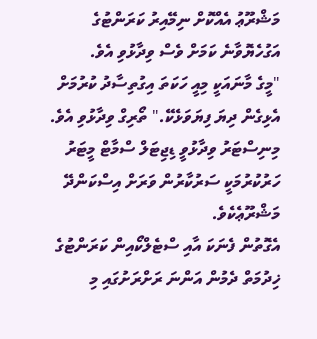މަޝްރޫޢު އެއްކޮށް ނިމޭއިރު ކަރަންޓުގެ އަގުހެޔޮވާނެ ކަމަށް ވެސް ވިދާޅުވި އެވެ.
"މީގެ މާނައަކީ މިއީ ހަކަތަ އިގުތިސާދު ކުރުމަށް އެޅިގެން ދިޔަ ފިޔަވަޅެކޭ." ތޯރިގް ވިދާޅުވި އެވެ.
މިނިސްޓަރު ވިދާޅުވީ ޑިޖިޓަލް ސްމާޓް މީޓަރު ހަރުކުރުމަކީ ސަރުކާރުން ވަރަށް އިސްކަންދޭ މަޝްރޫޢެކެވެ.
އެގޮތުން ފެނަކަ އާއި ސްޓެލްކޯއިން ކަރަންޓުގެ ޚިދުމަތް ދެމުން އަންނަ ރަށްރަށުގައި މި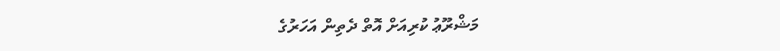މަޝްރޫޢު ކުރިއަށް އޮތް ދެތިން އަހަރުގެ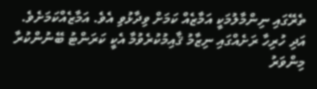ތެރޭގައި ނިންމާލުމަކީ އަމާޒެއް ކަމަށް ވިދާޅުވި އެވެ. އަމާޒެއްކަމަށެވެ. އަދި ހުރިހާ ރަށެއްގައި ނިޒާމު ޤާއިމުކުރެވުމާ އެކީ ކަރަންޓު ބޭނުންކުރާ މިންވަރު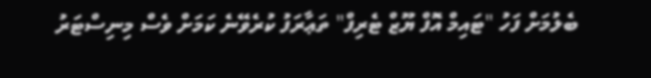ބެލުމަށް ފަހު "ޓައިމް އޮފް ޔޫޒް ޓެރިފް" ތަޢާރަފު ކުރެވޭނެ ކަމަށް ވެސް މިނިސްޓަރު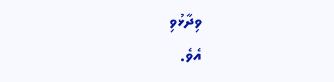ވިދާޅުވި
އެވެ.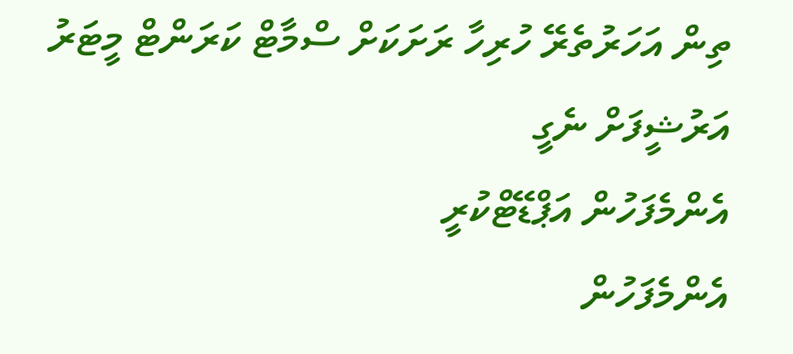ތިން އަހަރުތެރޭ ހުރިހާ ރަށަކަށް ސްމާޓް ކަރަންޓް މީޓަރު
އަރުޝީފަށް ނެގީ
އެންމެފަހުން އަޕްޑޭޓްކުރީ
އެންމެފަހުން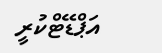އަޕްޑޭޓްކުރީ